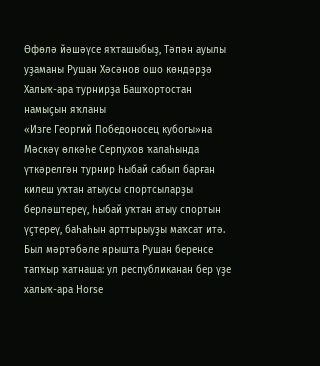Өфөлә йәшәүсе яҡташыбыҙ, Тәпән ауылы уҙаманы Рушан Хәсәнов ошо көндәрҙә Халыҡ-ара турнирҙа Башҡортостан намыҫын яҡланы
«Изге Георгий Победоносец кубогы»на Мәскәү өлкәһе Серпухов ҡалаһында үткәрелгән турнир һыбай сабып барған килеш уҡтан атыусы спортсыларҙы берләштереү, һыбай уҡтан атыу спортын үҫтереү, баһаһын арттырыуҙы маҡсат итә. Был мәртәбәле ярышта Рушан беренсе тапҡыр ҡатнаша: ул республиканан бер үҙе халыҡ-ара Horse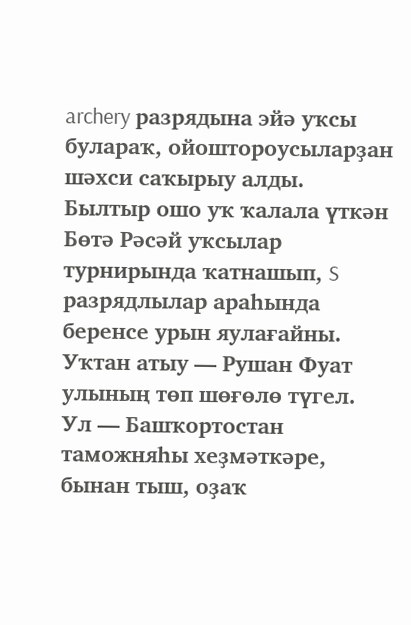archery разрядына эйә уҡсы булараҡ, ойоштороусыларҙан шәхси саҡырыу алды. Былтыр ошо уҡ ҡалала үткән Бөтә Рәсәй уҡсылар турнирында ҡатнашып, S разрядлылар араһында беренсе урын яулағайны.
Уҡтан атыу — Рушан Фуат улының төп шөғөлө түгел. Ул — Башҡортостан таможняһы хеҙмәткәре, бынан тыш, оҙаҡ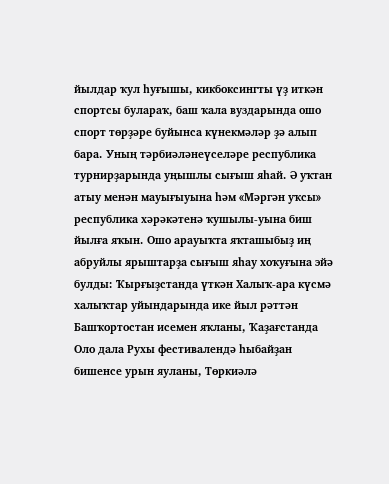йылдар ҡул һуғышы, кикбоксингты үҙ иткән спортсы булараҡ, баш ҡала вуздарында ошо спорт төрҙәре буйынса күнекмәләр ҙә алып бара. Уның тәрбиәләнеүселәре республика турнирҙарында уңышлы сығыш яһай. Ә уҡтан атыу менән мауығыуына һәм «Мәргән уҡсы» республика хәрәкәтенә ҡушылы-уына биш йылға яҡын. Ошо арауыҡта яҡташыбыҙ иң абруйлы ярыштарҙа сығыш яһау хоҡуғына эйә булды: Ҡырғыҙстанда үткән Халыҡ-ара күсмә халыҡтар уйындарында ике йыл рәттән Башҡортостан исемен яҡланы, Ҡаҙағстанда Оло дала Рухы фестивалендә һыбайҙан бишенсе урын яуланы, Төркиәлә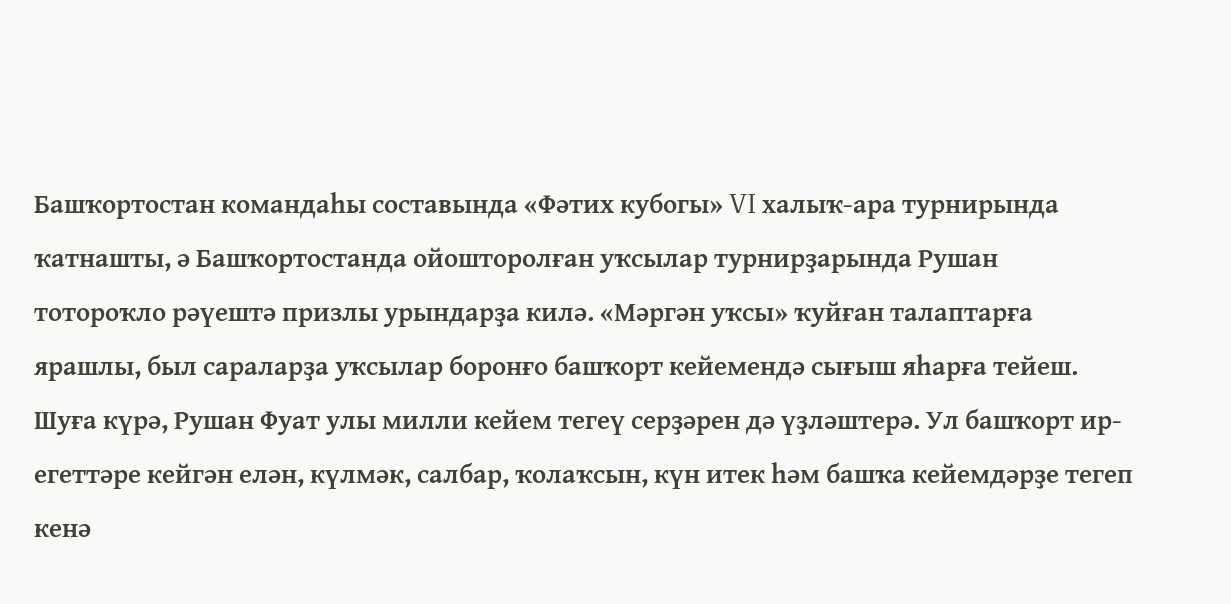Башҡортостан командаһы составында «Фәтих кубогы» VI халыҡ-ара турнирында ҡатнашты, ә Башҡортостанда ойошторолған уҡсылар турнирҙарында Рушан тотороҡло рәүештә призлы урындарҙа килә. «Мәргән уҡсы» ҡуйған талаптарға ярашлы, был сараларҙа уҡсылар боронғо башҡорт кейемендә сығыш яһарға тейеш. Шуға күрә, Рушан Фуат улы милли кейем тегеү серҙәрен дә үҙләштерә. Ул башҡорт ир-егеттәре кейгән елән, күлмәк, салбар, ҡолаҡсын, күн итек һәм башҡа кейемдәрҙе тегеп кенә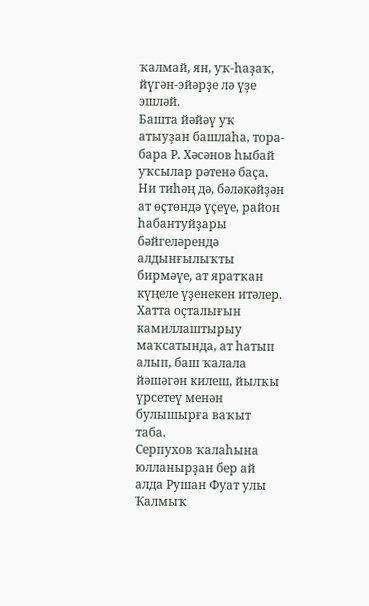ҡалмай, ян, уҡ-һаҙаҡ, йүгән-эйәрҙе лә үҙе эшләй.
Башта йәйәү уҡ атыуҙан башлаһа, тора-бара Р. Хәсәнов һыбай уҡсылар рәтенә баҫа. Ни тиһәң дә, бәләкәйҙән ат өҫтөндә үҫеүе, район һабантуйҙары бәйгеләрендә алдынғылыҡты бирмәүе, ат яратҡан күңеле үҙенекен итәлер. Хатта оҫталығын камиллаштырыу маҡсатында, ат һатып алып, баш ҡалала йәшәгән килеш, йылҡы үрсетеү менән булышырға ваҡыт таба.
Серпухов ҡалаһына юлланырҙан бер ай алда Рушан Фуат улы Ҡалмыҡ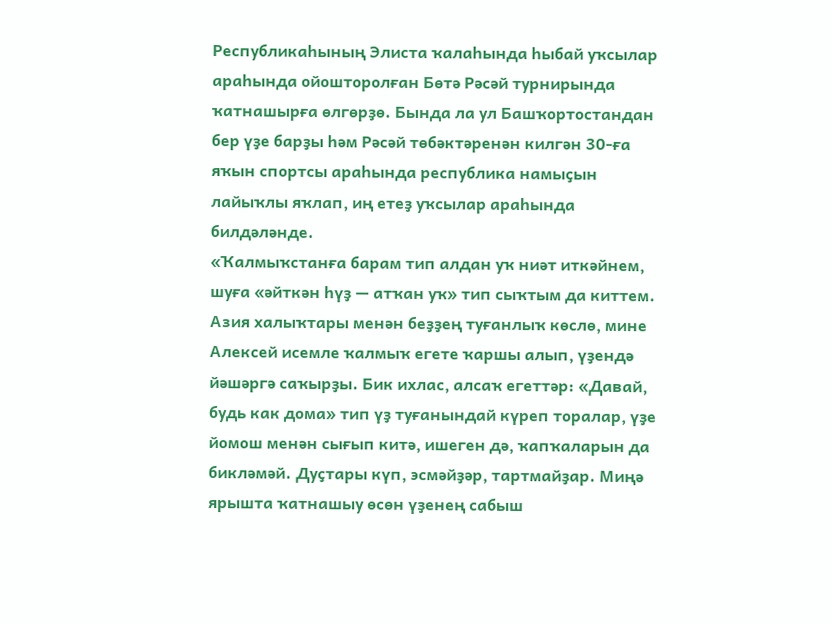Республикаһының Элиста ҡалаһында һыбай уҡсылар араһында ойошторолған Бөтә Рәсәй турнирында ҡатнашырға өлгөрҙө. Бында ла ул Башҡортостандан бер үҙе барҙы һәм Рәсәй төбәктәренән килгән 30-ға яҡын спортсы араһында республика намыҫын лайыҡлы яҡлап, иң етеҙ уҡсылар араһында билдәләнде.
«Ҡалмыҡстанға барам тип алдан уҡ ниәт иткәйнем, шуға «әйткән һүҙ — атҡан уҡ» тип сыҡтым да киттем. Азия халыҡтары менән беҙҙең туғанлыҡ көслө, мине Алексей исемле ҡалмыҡ егете ҡаршы алып, үҙендә йәшәргә саҡырҙы. Бик ихлас, алсаҡ егеттәр: «Давай, будь как дома» тип үҙ туғанындай күреп торалар, үҙе йомош менән сығып китә, ишеген дә, ҡапҡаларын да бикләмәй. Дуҫтары күп, эсмәйҙәр, тартмайҙар. Миңә ярышта ҡатнашыу өсөн үҙенең сабыш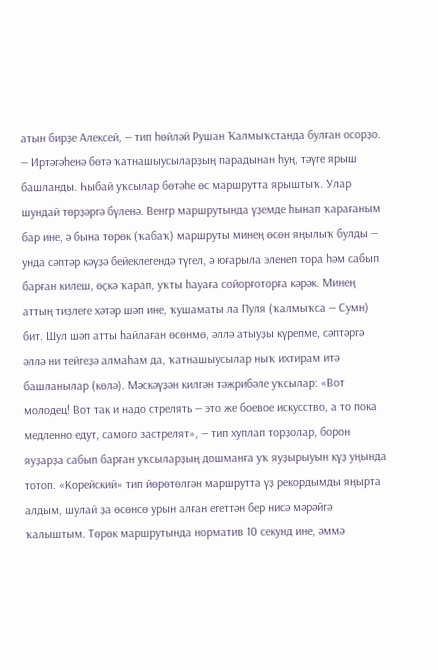атын бирҙе Алексей, — тип һөйләй Рушан Ҡалмыҡстанда булған осорҙо. — Иртәгәһенә бөтә ҡатнашыусыларҙың парадынан һуң, тәүге ярыш башланды. Һыбай уҡсылар бөтәһе өс маршрутта ярыштыҡ. Улар шундай төрҙәргә бүленә. Венгр маршрутында үҙемде һынап ҡарағаным бар ине, ә бына төрөк (ҡабаҡ) маршруты минең өсөн яңылыҡ булды — унда сәптәр кәүҙә бейеклегендә түгел, ә юғарыла эленеп тора һәм сабып барған килеш, өҫкә ҡарап, уҡты һауаға сойорғоторға кәрәк. Минең аттың тиҙлеге хәтәр шәп ине, ҡушаматы ла Пуля (ҡалмыҡса — Сумн) бит. Шул шәп атты һайлаған өсөнмө, әллә атыуҙы күрепме, сәптәргә әллә ни тейгеҙә алмаһам да, ҡатнашыусылар ныҡ ихтирам итә башланылар (көлә). Мәскәүҙән килгән тәжрибәле уҡсылар: «Вот молодец! Вот так и надо стрелять — это же боевое искусство, а то пока медленно едут, самого застрелят», — тип хуплап торҙолар, борон яуҙарҙа сабып барған уҡсыларҙың дошманға уҡ яуҙырыуын күҙ уңында тотоп. «Корейский» тип йөрөтөлгән маршрутта үҙ рекордымды яңырта алдым, шулай ҙа өсөнсө урын алған егеттән бер нисә мәрәйгә ҡалыштым. Төрөк маршрутында норматив 10 секунд ине, әммә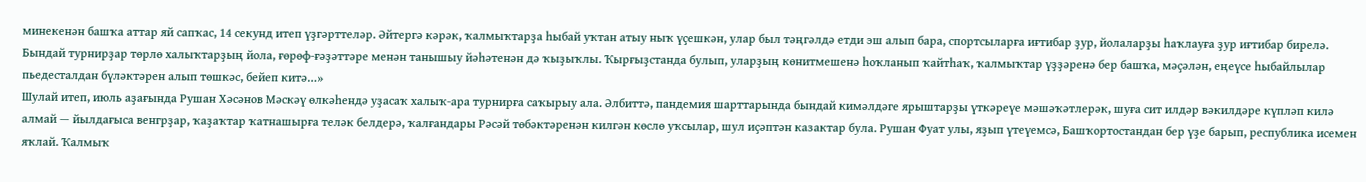минекенән башҡа аттар яй сапҡас, 14 секунд итеп үҙгәрттеләр. Әйтергә кәрәк, ҡалмыҡтарҙа һыбай уҡтан атыу ныҡ үҫешкән, улар был тәңгәлдә етди эш алып бара, спортсыларға иғтибар ҙур, йолаларҙы һаҡлауға ҙур иғтибар бирелә. Бындай турнирҙар төрлө халыҡтарҙың йола, ғөрөф-ғәҙәттәре менән танышыу йәһәтенән дә ҡыҙыҡлы. Ҡырғыҙстанда булып, уларҙың көнитмешенә һоҡланып ҡайтһаҡ, ҡалмыҡтар үҙҙәренә бер башҡа, мәҫәлән, еңеүсе һыбайлылар пьедесталдан бүләктәрен алып төшкәс, бейеп китә…»
Шулай итеп, июль аҙағында Рушан Хәсәнов Мәскәү өлкәһендә уҙасаҡ халыҡ-ара турнирға саҡырыу ала. Әлбиттә, пандемия шарттарында бындай кимәлдәге ярыштарҙы үткәреүе мәшәҡәтлерәк, шуға сит илдәр вәкилдәре күпләп килә алмай — йылдағыса венгрҙар, ҡаҙаҡтар ҡатнашырға теләк белдерә, ҡалғандары Рәсәй төбәктәренән килгән көслө уҡсылар, шул иҫәптән казактар була. Рушан Фуат улы, яҙып үтеүемсә, Башҡортостандан бер үҙе барып, республика исемен яҡлай. Ҡалмыҡ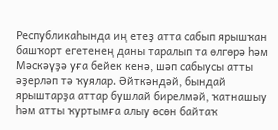Республикаһында иң етеҙ атта сабып ярышҡан башҡорт егетенең даны таралып та өлгөрә һәм Мәскәүҙә уға бейек кенә, шәп сабыусы атты әҙерләп тә ҡуялар. Әйткәндәй, бындай ярыштарҙа аттар бушлай бирелмәй, ҡатнашыу һәм атты ҡуртымға алыу өсөн байтаҡ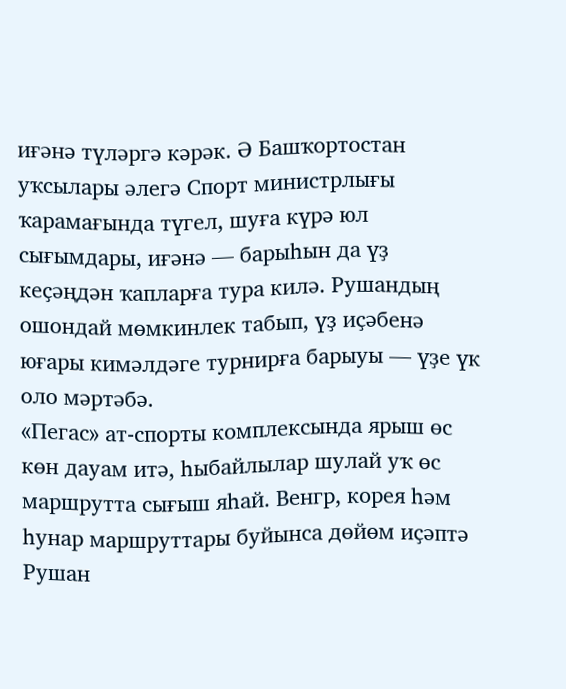иғәнә түләргә кәрәк. Ә Башҡортостан уҡсылары әлегә Спорт министрлығы ҡарамағында түгел, шуға күрә юл сығымдары, иғәнә — барыһын да үҙ кеҫәңдән ҡапларға тура килә. Рушандың ошондай мөмкинлек табып, үҙ иҫәбенә юғары кимәлдәге турнирға барыуы — үҙе үк оло мәртәбә.
«Пегас» ат-спорты комплексында ярыш өс көн дауам итә, һыбайлылар шулай уҡ өс маршрутта сығыш яһай. Венгр, корея һәм һунар маршруттары буйынса дөйөм иҫәптә Рушан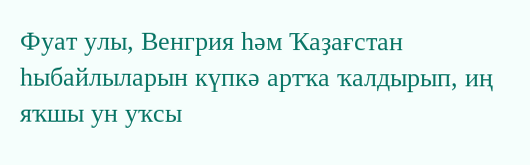Фуат улы, Венгрия һәм Ҡаҙағстан һыбайлыларын күпкә артҡа ҡалдырып, иң яҡшы ун уҡсы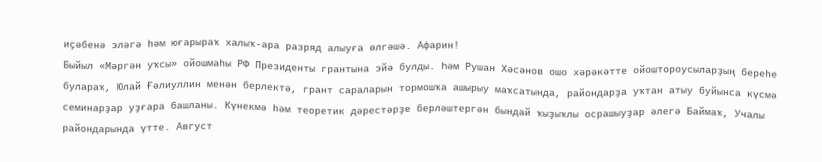иҫәбенә эләгә һәм юғарыраҡ халыҡ-ара разряд алыуға өлгәшә. Афарин!
Быйыл «Мәргән уҡсы» ойошмаһы РФ Президенты грантына эйә булды. Һәм Рушан Хәсәнов ошо хәрәкәтте ойоштороусыларҙың береһе булараҡ, Юлай Ғәлиуллин менән берлектә, грант сараларын тормошҡа ашырыу маҡсатында, райондарҙа уҡтан атыу буйынса күсмә семинарҙар уҙғара башланы. Күнекмә һәм теоретик дәрестәрҙе берләштергән бындай ҡыҙыҡлы осрашыуҙар әлегә Баймаҡ, Учалы райондарында үтте. Август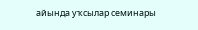айында уҡсылар семинары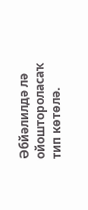Әбйәлилдә лә ойоштороласаҡ тип көтөлә.